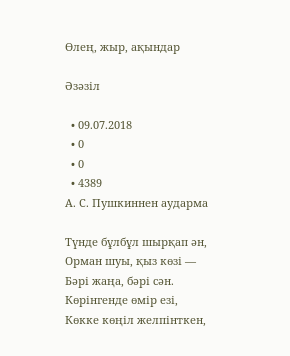Өлең, жыр, ақындар

Әзәзіл

  • 09.07.2018
  • 0
  • 0
  • 4389
А. С. Пушкиннен аударма

Түнде бұлбұл шырқап ән,
Орман шуы, қыз көзі —
Бәрі жаңа, бәрі сән.
Көрінгенде өмір езі,
Көкке көңіл желпінткен,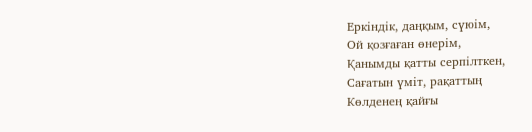Еркіндік, даңқым, сүюім,
Ой қозғаған өнерім,
Қанымды қатты серпілткен,
Сағатын үміт, рақаттың
Көлденең қайғы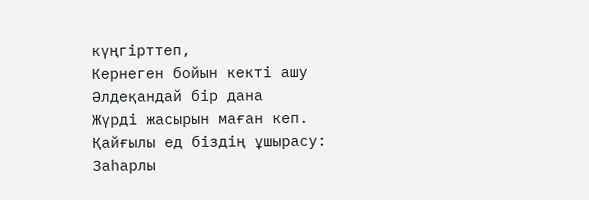күңгірттеп,
Кернеген бойын кекті ашу
Әлдеқандай бір дана
Жүрді жасырын маған кеп.
Қайғылы ед біздің ұшырасу:
Заһарлы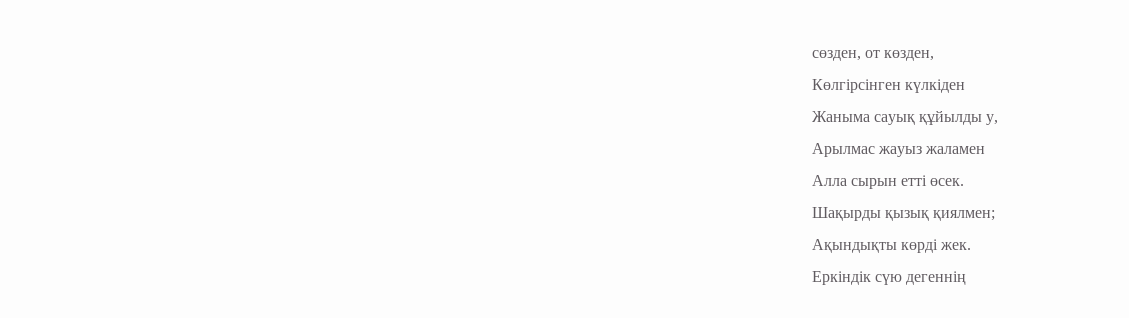сөзден, от көзден,
Көлгірсінген күлкіден
Жаныма сауық құйылды у,
Арылмас жауыз жаламен
Алла сырын етті өсек.
Шақырды қызық қиялмен;
Ақындықты көрді жек.
Еркіндік сүю дегеннің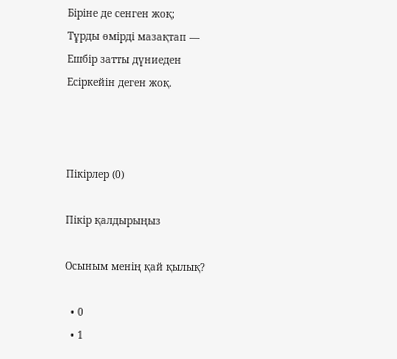Біріне де сенген жоқ;
Тұрды өмірді мазақтап —
Ешбір затты дүниеден
Есіркейін деген жоқ.



Пікірлер (0)

Пікір қалдырыңыз

Осыным менің қай қылық?

  • 0
  • 1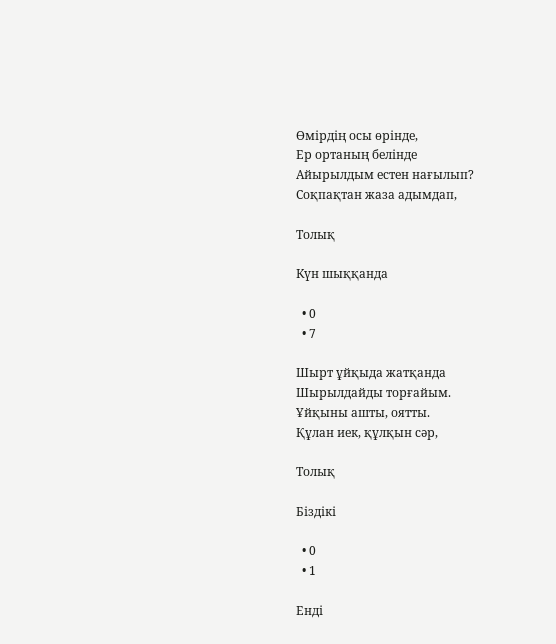Өмірдің осы өрінде,
Ер ортаның белінде
Айырылдым естен нағылып?
Соқпақтан жаза адымдап,

Толық

Күн шыққанда

  • 0
  • 7

Шырт ұйқыда жатқанда
Шырылдайды торғайым.
Ұйқыны ашты, оятты.
Құлан иек, құлқын сәр,

Толық

Біздікі

  • 0
  • 1

Енді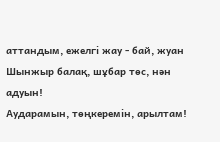аттандым, ежелгі жау - бай, жуан
Шынжыр балақ, шұбар төс, нән адуын!
Аударамын, төңкеремін, арылтам!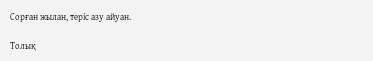Сорған жылан, теріс азу айуан.

Толық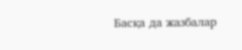Басқа да жазбалар